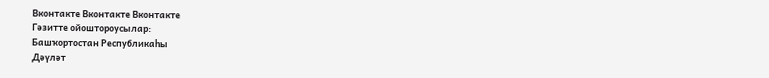Вконтакте Вконтакте Вконтакте
Гәзитте ойоштороусылар:
Башҡортостан Республикаһы
Дәүләт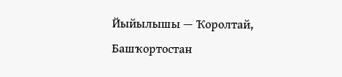Йыйылышы — Ҡоролтай,
Башҡортостан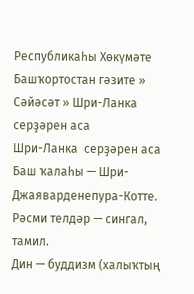Республикаһы Хөкүмәте
Башҡортостан гәзите » Сәйәсәт » Шри-Ланка серҙәрен аса
Шри-Ланка  серҙәрен аса Баш ҡалаһы — Шри-Джаяварденепура-Котте.
Рәсми телдәр — сингал, тамил.
Дин — буддизм (халыҡтың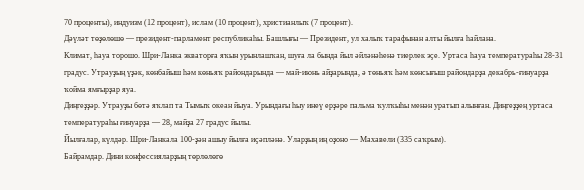70 проценты), индуизм (12 процент), ислам (10 процент), христианлыҡ (7 процент).
Дәүләт төҙөлөшө — президент-парламент республикаһы. Башлығы — Президент, ул халыҡ тарафынан алты йылға һайлана.
Климат, һауа торошо. Шри-Ланка экваторға яҡын урынлашҡан, шуға ла бында йыл әйләнәһенә тиерлек эҫе. Уртаса һауа температураһы 28-31 градус. Утрауҙың үҙәк, көнбайыш һәм көньяҡ райондарында — май-июнь айҙарында, ә төньяҡ һәм көнсығыш райондарҙа декабрь-ғинуарҙа ҡойма ямғырҙар яуа.
Диңгеҙҙәр. Утрауҙы бөтә яҡлап та Тымыҡ океан йыуа. Урындағы һыу инеү ерҙәре пальма ҡулҡыһы менән уратып алынған. Диңгеҙҙең уртаса температураһы ғинуарҙа — 28, майҙа 27 градус йылы.
Йылғалар, күлдәр. Шри-Ланкала 100-ҙән ашыу йылға иҫәпләнә. Уларҙың иң оҙоно — Махавели (335 саҡрым).
Байрамдар. Дини конфессияларҙың төрлөлөгө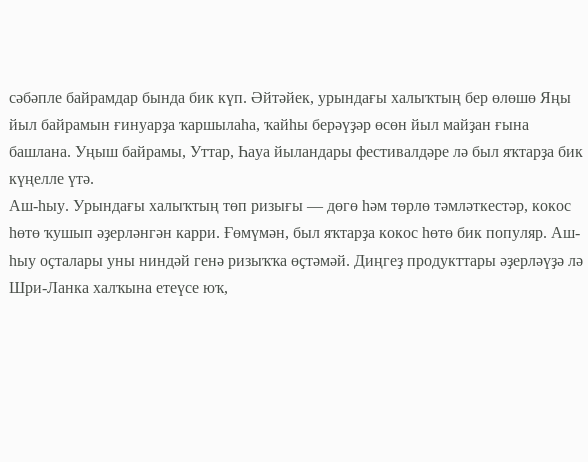сәбәпле байрамдар бында бик күп. Әйтәйек, урындағы халыҡтың бер өлөшө Яңы йыл байрамын ғинуарҙа ҡаршылаһа, ҡайһы берәүҙәр өсөн йыл майҙан ғына башлана. Уңыш байрамы, Уттар, Һауа йыландары фестивалдәре лә был яҡтарҙа бик күңелле үтә.
Аш-һыу. Урындағы халыҡтың төп ризығы — дөгө һәм төрлө тәмләткестәр, кокос һөтө ҡушып әҙерләнгән карри. Ғөмүмән, был яҡтарҙа кокос һөтө бик популяр. Аш-һыу оҫталары уны ниндәй генә ризыҡҡа өҫтәмәй. Диңгеҙ продукттары әҙерләүҙә лә Шри-Ланка халҡына етеүсе юҡ,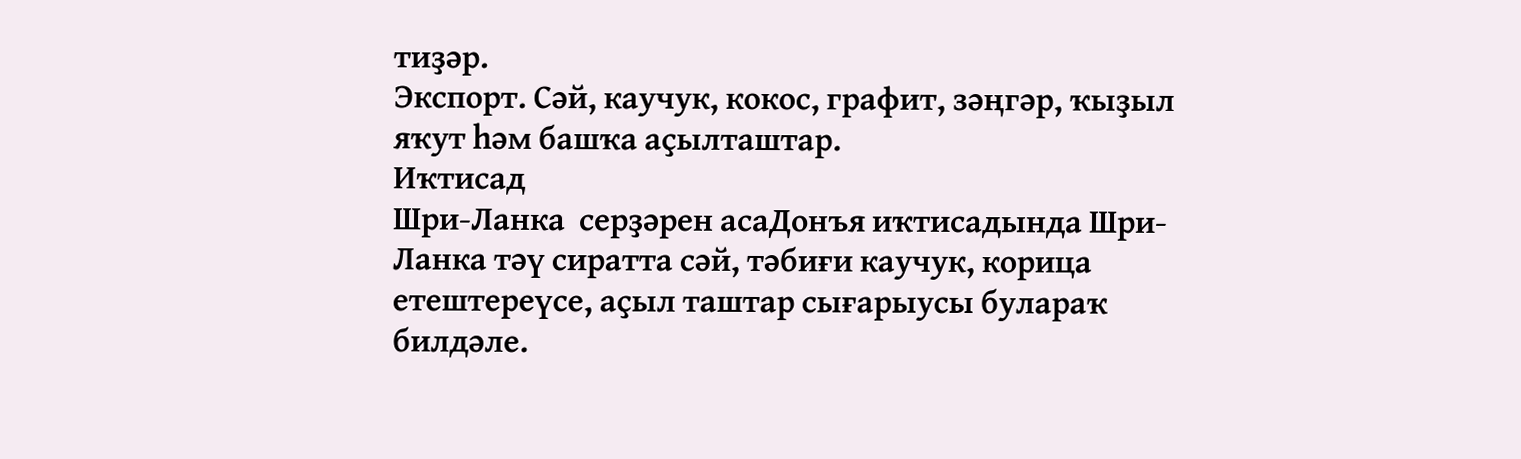тиҙәр.
Экспорт. Сәй, каучук, кокос, графит, зәңгәр, ҡыҙыл яҡут һәм башҡа аҫылташтар.
Иҡтисад
Шри-Ланка  серҙәрен асаДонъя иҡтисадында Шри-Ланка тәү сиратта сәй, тәбиғи каучук, корица етештереүсе, аҫыл таштар сығарыусы булараҡ билдәле.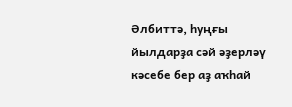Әлбиттә, һуңғы йылдарҙа сәй әҙерләү кәсебе бер аҙ аҡһай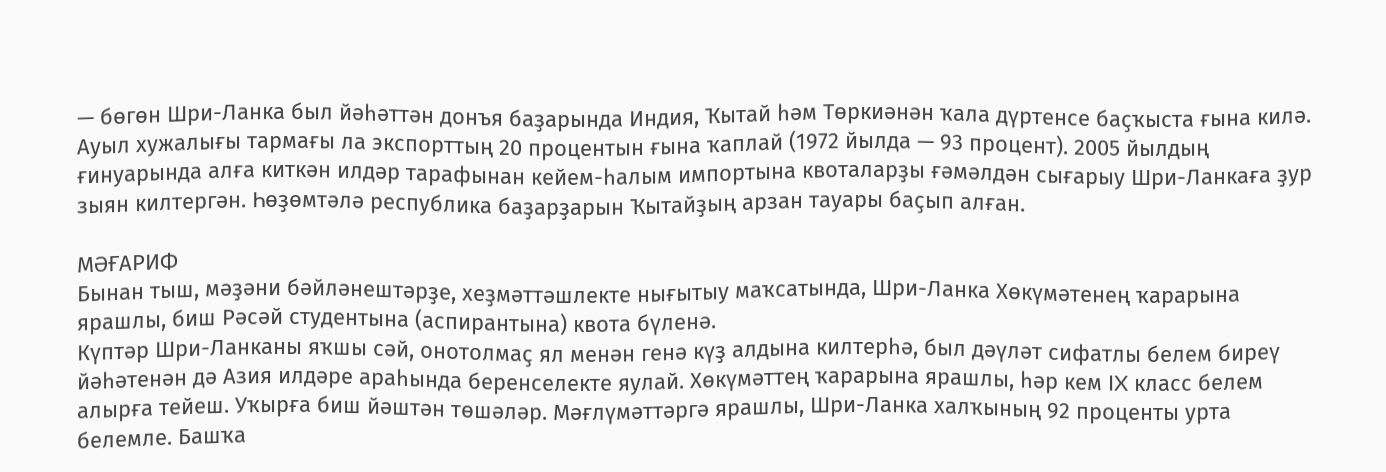— бөгөн Шри-Ланка был йәһәттән донъя баҙарында Индия, Ҡытай һәм Төркиәнән ҡала дүртенсе баҫҡыста ғына килә. Ауыл хужалығы тармағы ла экспорттың 20 процентын ғына ҡаплай (1972 йылда — 93 процент). 2005 йылдың ғинуарында алға киткән илдәр тарафынан кейем-һалым импортына квоталарҙы ғәмәлдән сығарыу Шри-Ланкаға ҙур зыян килтергән. Һөҙөмтәлә республика баҙарҙарын Ҡытайҙың арзан тауары баҫып алған.

МӘҒАРИФ
Бынан тыш, мәҙәни бәйләнештәрҙе, хеҙмәттәшлекте нығытыу маҡсатында, Шри-Ланка Хөкүмәтенең ҡарарына ярашлы, биш Рәсәй студентына (аспирантына) квота бүленә.
Күптәр Шри-Ланканы яҡшы сәй, онотолмаҫ ял менән генә күҙ алдына килтерһә, был дәүләт сифатлы белем биреү йәһәтенән дә Азия илдәре араһында беренселекте яулай. Хөкүмәттең ҡарарына ярашлы, һәр кем IX класс белем алырға тейеш. Уҡырға биш йәштән төшәләр. Мәғлүмәттәргә ярашлы, Шри-Ланка халҡының 92 проценты урта белемле. Башҡа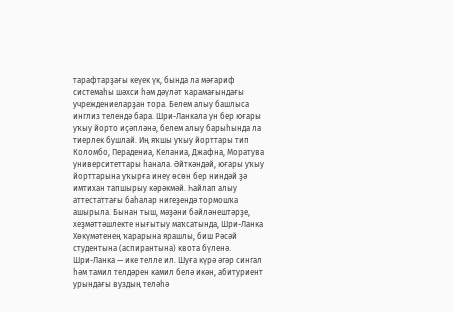тарафтарҙағы кеүек үк, бында ла мәғариф системаһы шәхси һәм дәүләт ҡарамағындағы учреждениеларҙан тора. Белем алыу башлыса инглиз телендә бара. Шри-Ланкала ун бер юғары уҡыу йорто иҫәпләнә, белем алыу барыһында ла тиерлек бушлай. Иң яҡшы уҡыу йорттары тип Коломбо, Перадениа, Келаниа, Джафна, Моратува университеттары һанала. Әйткәндәй, юғары уҡыу йорттарына уҡырға инеү өсөн бер ниндәй ҙә имтихан тапшырыу кәрәкмәй. Һайлап алыу аттестаттағы баһалар нигеҙендә тормошҡа ашырыла. Бынан тыш, мәҙәни бәйләнештәрҙе, хеҙмәттәшлекте нығытыу маҡсатында, Шри-Ланка Хөкүмәтенең ҡарарына ярашлы, биш Рәсәй студентына (аспирантына) квота бүленә.
Шри-Ланка — ике телле ил. Шуға күрә әгәр сингал һәм тамил телдәрен камил белә икән, абитуриент урындағы вуздың теләһә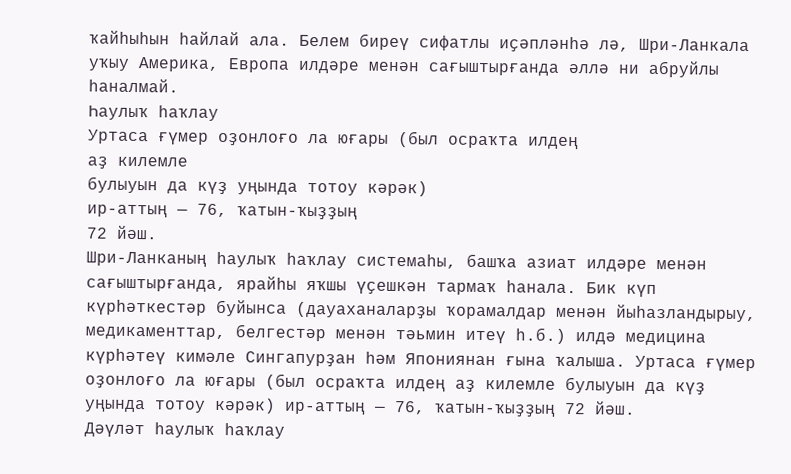ҡайһыһын һайлай ала. Белем биреү сифатлы иҫәпләнһә лә, Шри-Ланкала уҡыу Америка, Европа илдәре менән сағыштырғанда әллә ни абруйлы һаналмай.
Һаулыҡ һаҡлау
Уртаса ғүмер оҙонлоғо ла юғары (был осраҡта илдең
аҙ килемле
булыуын да күҙ уңында тотоу кәрәк)
ир-аттың — 76, ҡатын-ҡыҙҙың
72 йәш.
Шри-Ланканың һаулыҡ һаҡлау системаһы, башҡа азиат илдәре менән сағыштырғанда, ярайһы яҡшы үҫешкән тармаҡ һанала. Бик күп күрһәткестәр буйынса (дауаханаларҙы ҡорамалдар менән йыһазландырыу, медикаменттар, белгестәр менән тәьмин итеү һ.б.) илдә медицина күрһәтеү кимәле Сингапурҙан һәм Япониянан ғына ҡалыша. Уртаса ғүмер оҙонлоғо ла юғары (был осраҡта илдең аҙ килемле булыуын да күҙ уңында тотоу кәрәк) ир-аттың — 76, ҡатын-ҡыҙҙың 72 йәш.
Дәүләт һаулыҡ һаҡлау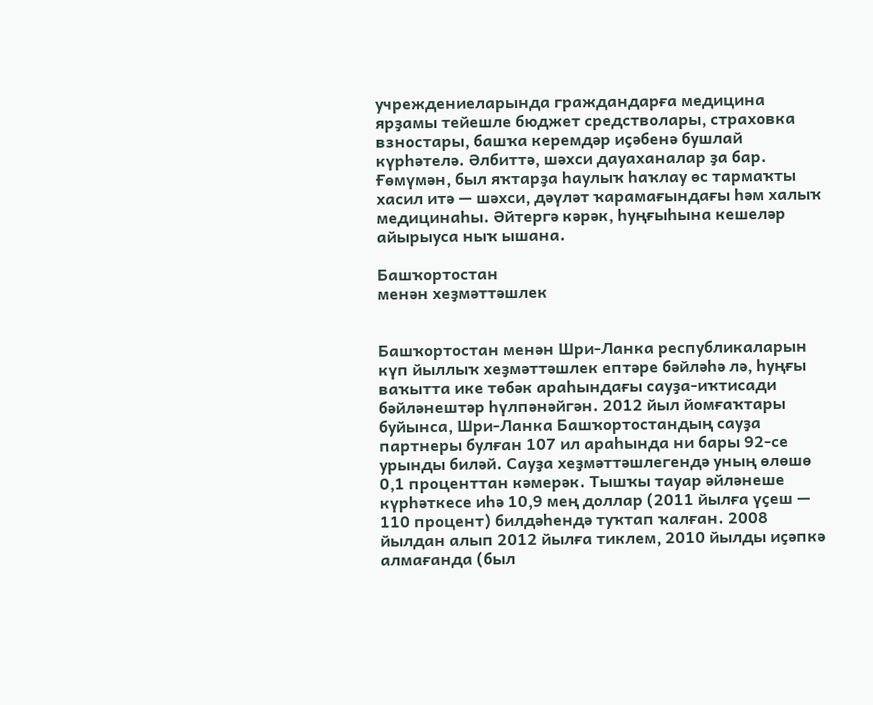учреждениеларында граждандарға медицина ярҙамы тейешле бюджет средстволары, страховка взностары, башҡа керемдәр иҫәбенә бушлай күрһәтелә. Әлбиттә, шәхси дауаханалар ҙа бар. Ғөмүмән, был яҡтарҙа һаулыҡ һаҡлау өс тармаҡты хасил итә — шәхси, дәүләт ҡарамағындағы һәм халыҡ медицинаһы. Әйтергә кәрәк, һуңғыһына кешеләр айырыуса ныҡ ышана.

Башҡортостан
менән хеҙмәттәшлек


Башҡортостан менән Шри-Ланка республикаларын күп йыллыҡ хеҙмәттәшлек ептәре бәйләһә лә, һуңғы ваҡытта ике төбәк араһындағы сауҙа-иҡтисади бәйләнештәр һүлпәнәйгән. 2012 йыл йомғаҡтары буйынса, Шри-Ланка Башҡортостандың сауҙа партнеры булған 107 ил араһында ни бары 92-се урынды биләй. Сауҙа хеҙмәттәшлегендә уның өлөшө 0,1 проценттан кәмерәк. Тышҡы тауар әйләнеше күрһәткесе иһә 10,9 мең доллар (2011 йылға үҫеш — 110 процент) билдәһендә туҡтап ҡалған. 2008 йылдан алып 2012 йылға тиклем, 2010 йылды иҫәпкә алмағанда (был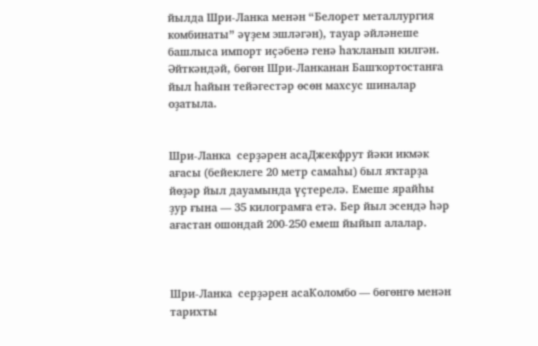йылда Шри-Ланка менән “Белорет металлургия комбинаты” әүҙем эшләгән), тауар әйләнеше башлыса импорт иҫәбенә генә һаҡланып килгән. Әйткәндәй, бөгөн Шри-Ланканан Башҡортостанға йыл һайын тейәгестәр өсөн махсус шиналар оҙатыла.


Шри-Ланка  серҙәрен асаДжекфрут йәки икмәк ағасы (бейеклеге 20 метр самаһы) был яҡтарҙа йөҙәр йыл дауамында үҫтерелә. Емеше ярайһы ҙур ғына — 35 килограмға етә. Бер йыл эсендә һәр ағастан ошондай 200-250 емеш йыйып алалар.



Шри-Ланка  серҙәрен асаКоломбо — бөгөнгө менән тарихты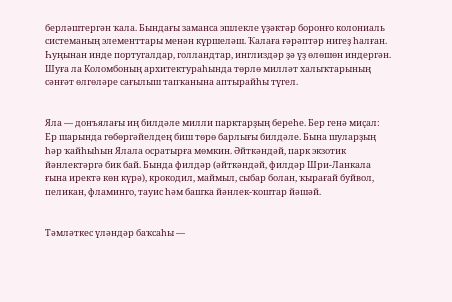берләштергән ҡала. Бындағы заманса эшлекле үҙәктәр боронғо колониаль системаның элементтары менән күршеләш. Ҡалаға ғәрәптәр нигеҙ һалған. Һуңынан инде португалдар, голландтар, инглиздәр ҙә үҙ өлөшөн индергән. Шуға ла Коломбоның архитектураһында төрлө милләт халыҡтарының сәнғәт өлгөләре сағылыш тапҡанына аптырайһы түгел.


Яла — донъялағы иң билдәле милли парктарҙың береһе. Бер генә миҫал: Ер шарында гөбөргәйелдең биш төрө барлығы билдәле. Бына шуларҙың һәр ҡайһыһын Ялала осратырға мөмкин. Әйткәндәй, парк экзотик йәнлектәргә бик бай. Бында филдәр (әйткәндәй, филдәр Шри-Ланкала ғына иректә көн күрә), крокодил, маймыл, сыбар болан, ҡырағай буйвол, пеликан, фламинго, тауис һәм башҡа йәнлек-ҡоштар йәшәй.


Тәмләткес үләндәр баҡсаһы —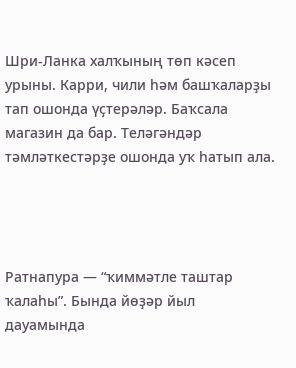Шри-Ланка халҡының төп кәсеп урыны. Карри, чили һәм башҡаларҙы тап ошонда үҫтерәләр. Баҡсала магазин да бар. Теләгәндәр тәмләткестәрҙе ошонда уҡ һатып ала.




Ратнапура — “ҡиммәтле таштар ҡалаһы”. Бында йөҙәр йыл дауамында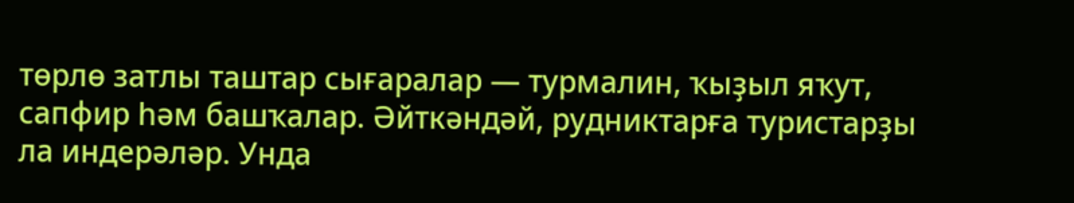төрлө затлы таштар сығаралар — турмалин, ҡыҙыл яҡут, сапфир һәм башҡалар. Әйткәндәй, рудниктарға туристарҙы ла индерәләр. Унда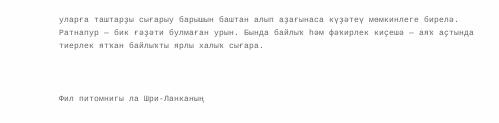уларға таштарҙы сығарыу барышын баштан алып аҙағынаса күҙәтеү мөмкинлеге бирелә. Ратнапур — бик ғәҙәти булмаған урын. Бында байлыҡ һәм фәҡирлек киҫешә — аяҡ аҫтында тиерлек ятҡан байлыҡты ярлы халыҡ сығара.



Фил питомнигы ла Шри-Ланканың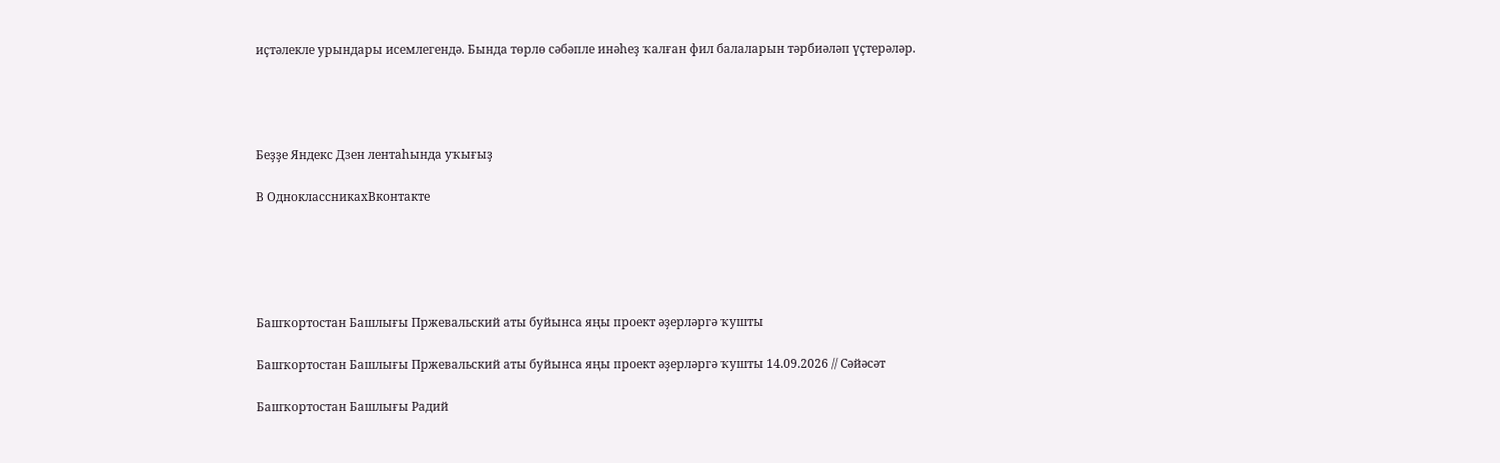иҫтәлекле урындары исемлегендә. Бында төрлө сәбәпле инәһеҙ ҡалған фил балаларын тәрбиәләп үҫтерәләр.




Беҙҙе Яндекс Дзен лентаһында уҡығыҙ

В ОдноклассникахВконтакте





Башҡортостан Башлығы Пржевальский аты буйынса яңы проект әҙерләргә ҡушты

Башҡортостан Башлығы Пржевальский аты буйынса яңы проект әҙерләргә ҡушты 14.09.2026 // Сәйәсәт

Башҡортостан Башлығы Радий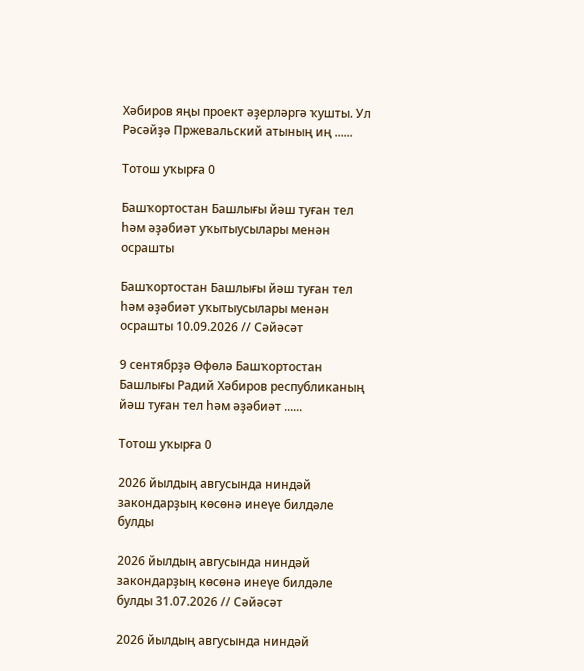Хәбиров яңы проект әҙерләргә ҡушты. Ул Рәсәйҙә Пржевальский атының иң ......

Тотош уҡырға 0

Башҡортостан Башлығы йәш туған тел һәм әҙәбиәт уҡытыусылары менән осрашты

Башҡортостан Башлығы йәш туған тел һәм әҙәбиәт уҡытыусылары менән осрашты 10.09.2026 // Сәйәсәт

9 сентябрҙә Өфөлә Башҡортостан Башлығы Радий Хәбиров республиканың йәш туған тел һәм әҙәбиәт ......

Тотош уҡырға 0

2026 йылдың авгусында ниндәй закондарҙың көсөнә инеүе билдәле булды

2026 йылдың авгусында ниндәй закондарҙың көсөнә инеүе билдәле булды 31.07.2026 // Сәйәсәт

2026 йылдың авгусында ниндәй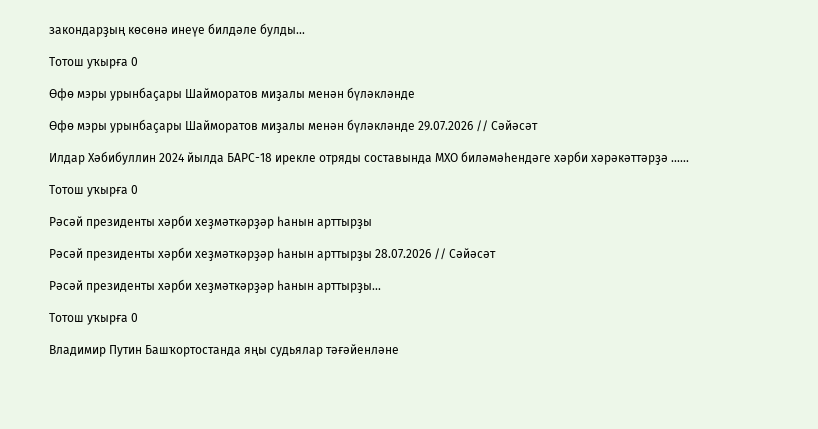закондарҙың көсөнә инеүе билдәле булды...

Тотош уҡырға 0

Өфө мэры урынбаҫары Шайморатов миҙалы менән бүләкләнде

Өфө мэры урынбаҫары Шайморатов миҙалы менән бүләкләнде 29.07.2026 // Сәйәсәт

Илдар Хәбибуллин 2024 йылда БАРС-18 ирекле отряды составында МХО биләмәһендәге хәрби хәрәкәттәрҙә ......

Тотош уҡырға 0

Рәсәй президенты хәрби хеҙмәткәрҙәр һанын арттырҙы

Рәсәй президенты хәрби хеҙмәткәрҙәр һанын арттырҙы 28.07.2026 // Сәйәсәт

Рәсәй президенты хәрби хеҙмәткәрҙәр һанын арттырҙы...

Тотош уҡырға 0

Владимир Путин Башҡортостанда яңы судьялар тәғәйенләне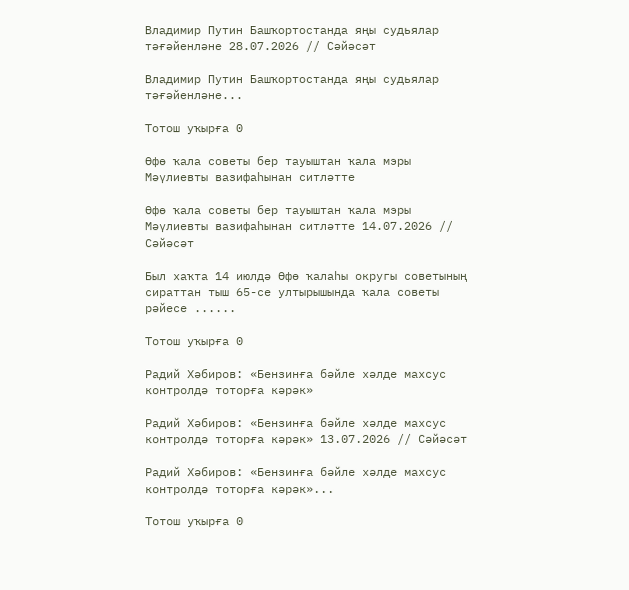Владимир Путин Башҡортостанда яңы судьялар тәғәйенләне 28.07.2026 // Сәйәсәт

Владимир Путин Башҡортостанда яңы судьялар тәғәйенләне...

Тотош уҡырға 0

Өфө ҡала советы бер тауыштан ҡала мэры Мәүлиевты вазифаһынан ситләтте

Өфө ҡала советы бер тауыштан ҡала мэры Мәүлиевты вазифаһынан ситләтте 14.07.2026 // Сәйәсәт

Был хаҡта 14 июлдә Өфө ҡалаһы округы советының сираттан тыш 65-се ултырышында ҡала советы рәйесе ......

Тотош уҡырға 0

Радий Хәбиров: «Бензинға бәйле хәлде махсус контролдә тоторға кәрәк»

Радий Хәбиров: «Бензинға бәйле хәлде махсус контролдә тоторға кәрәк» 13.07.2026 // Сәйәсәт

Радий Хәбиров: «Бензинға бәйле хәлде махсус контролдә тоторға кәрәк»...

Тотош уҡырға 0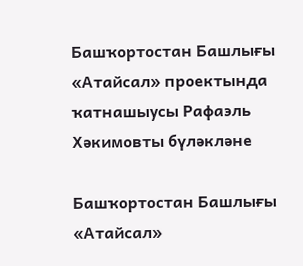Башҡортостан Башлығы «Атайсал» проектында ҡатнашыусы Рафаэль Хәкимовты бүләкләне

Башҡортостан Башлығы «Атайсал»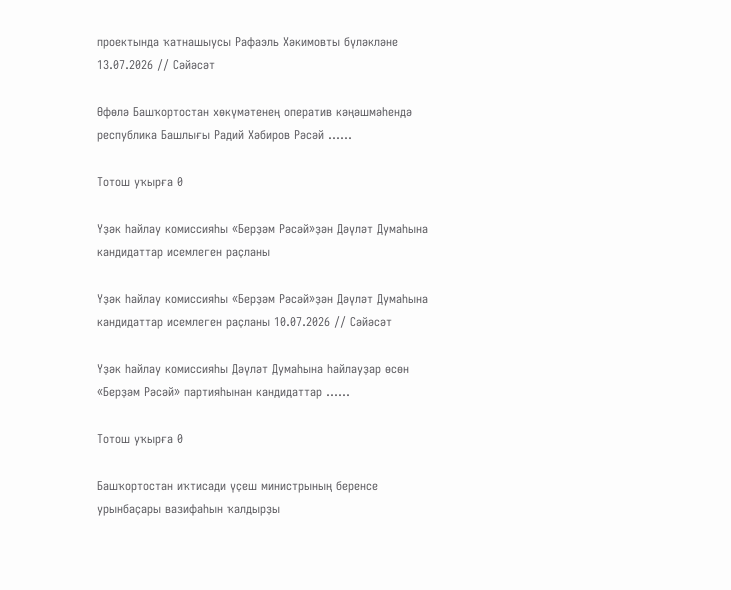проектында ҡатнашыусы Рафаэль Хәкимовты бүләкләне 13.07.2026 // Сәйәсәт

Өфөлә Башҡортостан хөкүмәтенең оператив кәңәшмәһендә республика Башлығы Радий Хәбиров Рәсәй ......

Тотош уҡырға 0

Үҙәк һайлау комиссияһы «Берҙәм Рәсәй»ҙән Дәүләт Думаһына кандидаттар исемлеген раҫланы

Үҙәк һайлау комиссияһы «Берҙәм Рәсәй»ҙән Дәүләт Думаһына кандидаттар исемлеген раҫланы 10.07.2026 // Сәйәсәт

Үҙәк һайлау комиссияһы Дәүләт Думаһына һайлауҙар өсөн «Берҙәм Рәсәй» партияһынан кандидаттар ......

Тотош уҡырға 0

Башҡортостан иҡтисади үҫеш министрының беренсе урынбаҫары вазифаһын ҡалдырҙы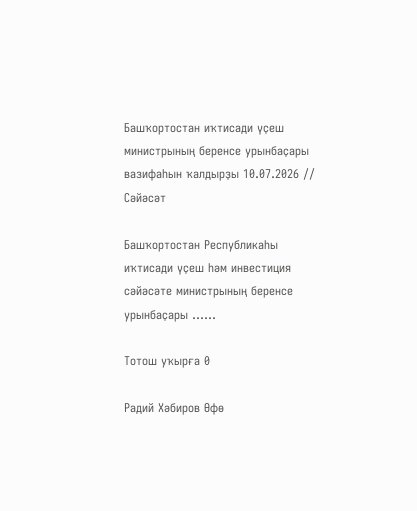Башҡортостан иҡтисади үҫеш министрының беренсе урынбаҫары вазифаһын ҡалдырҙы 10.07.2026 // Сәйәсәт

Башҡортостан Республикаһы иҡтисади үҫеш һәм инвестиция сәйәсәте министрының беренсе урынбаҫары ......

Тотош уҡырға 0

Радий Хәбиров Өфө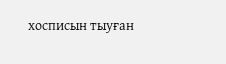хосписын тыуған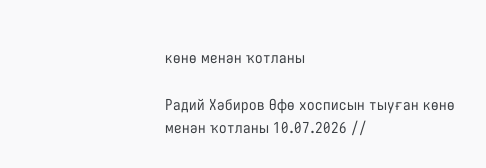көнө менән ҡотланы

Радий Хәбиров Өфө хосписын тыуған көнө менән ҡотланы 10.07.2026 //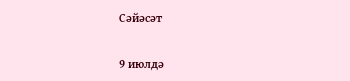Сәйәсәт

9 июлдә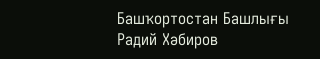Башҡортостан Башлығы Радий Хәбиров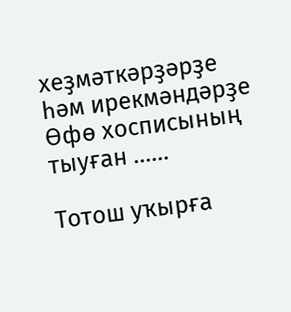хеҙмәткәрҙәрҙе һәм ирекмәндәрҙе Өфө хосписының тыуған ......

Тотош уҡырға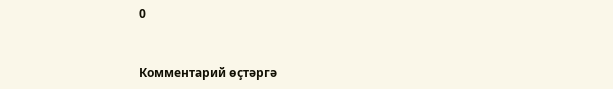0


Комментарий өҫтәргә